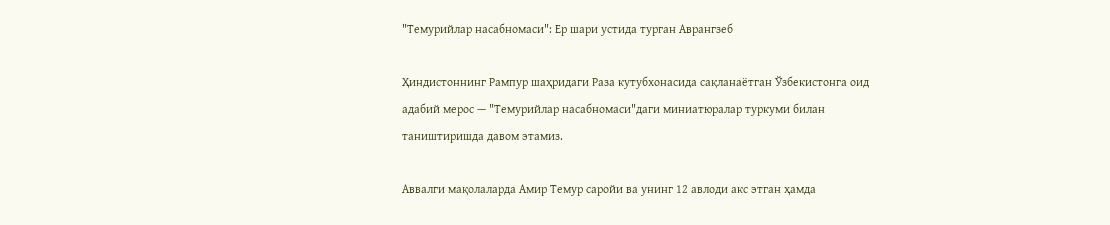"Темурийлар насабномаси": Ер шари устида турган Аврангзеб

Ҳиндистоннинг Рампур шаҳридаги Раза кутубхонасида сақланаётган Ўзбекистонга оид адабий мерос — "Темурийлар насабномаси"даги миниатюралар туркуми билан таништиришда давом этамиз.

Аввалги мақолаларда Амир Темур саройи ва унинг 12 авлоди акс этган ҳамда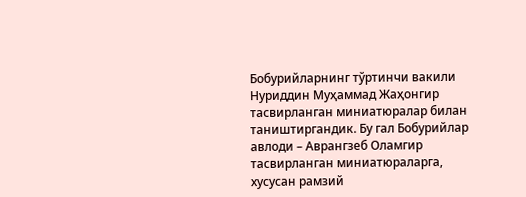Бобурийларнинг тўртинчи вакили Нуриддин Муҳаммад Жаҳонгир тасвирланган миниатюралар билан таништиргандик. Бу гал Бобурийлар авлоди – Аврангзеб Оламгир тасвирланган миниатюраларга, хусусан рамзий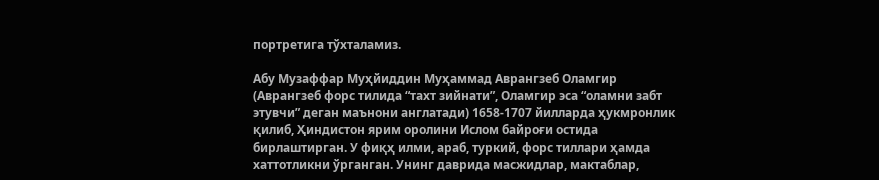портретига тўхталамиз.

Абу Музаффар Муҳйиддин Муҳаммад Аврангзеб Оламгир (Аврангзеб форс тилида “тахт зийнати”, Оламгир эса “оламни забт этувчи” деган маънони англатади) 1658-1707 йилларда ҳукмронлик қилиб, Ҳиндистон ярим оролини Ислом байроғи остида бирлаштирган. У фиқҳ илми, араб, туркий, форс тиллари ҳамда хаттотликни ўрганган. Унинг даврида масжидлар, мактаблар,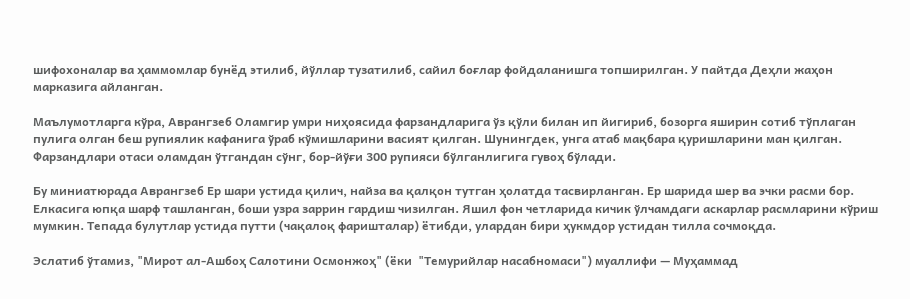шифохоналар ва ҳаммомлар бунёд этилиб, йўллар тузатилиб, сайил боғлар фойдаланишга топширилган. У пайтда Деҳли жаҳон марказига айланган.

Маълумотларга кўра, Аврангзеб Оламгир умри ниҳоясида фарзандларига ўз қўли билан ип йигириб, бозорга яширин сотиб тўплаган пулига олган беш рупиялик кафанига ўраб кўмишларини васият қилган. Шунингдек, унга атаб мақбара қуришларини ман қилган. Фарзандлари отаси оламдан ўтгандан сўнг, бор-йўғи 300 рупияси бўлганлигига гувоҳ бўлади.

Бу миниатюрада Аврангзеб Ер шари устида қилич, найза ва қалқон тутган ҳолатда тасвирланган. Ер шарида шер ва эчки расми бор. Елкасига юпқа шарф ташланган, боши узра заррин гардиш чизилган. Яшил фон четларида кичик ўлчамдаги аскарлар расмларини кўриш мумкин. Тепада булутлар устида путти (чақалоқ фаришталар) ётибди, улардан бири ҳукмдор устидан тилла сочмоқда.

Эслатиб ўтамиз, "Мирот ал-Ашбоҳ Салотини Осмонжоҳ" (ёки  "Темурийлар насабномаси") муаллифи — Муҳаммад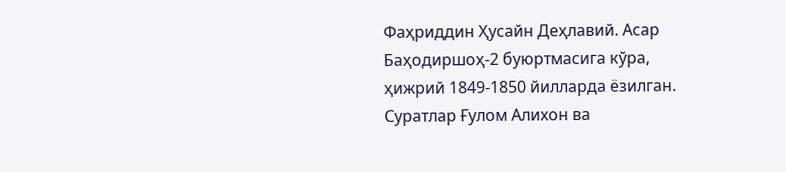Фаҳриддин Ҳусайн Деҳлавий. Асар Баҳодиршоҳ-2 буюртмасига кўра, ҳижрий 1849-1850 йилларда ёзилган. Суратлар Ғулом Алихон ва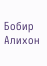Бобир Алихон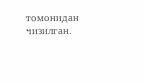томонидан чизилган.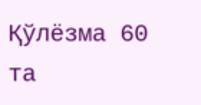Қўлёзма 60 та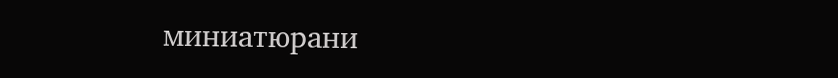миниатюрани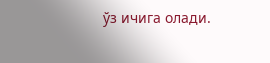ўз ичига олади.